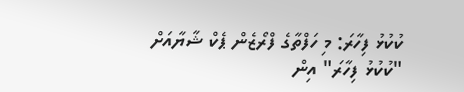ކުކުޅު ފިހާރަ: މި ހަފްތާގެ ފްރޯޒެން ޕެކް ޝާޔާއަށް
"ކުކުޅު ފިހާރަ" އިން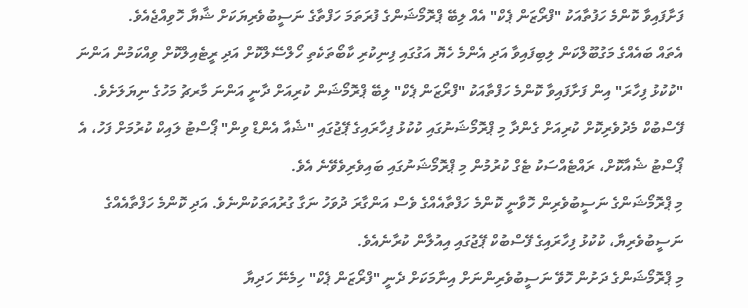ފަށާފައިވާ ކޮންމެ ހަފުތާއަކު "ފްރޯޒަން ޕެކް" އެއް ލިބޭ ޕްރޮމޯޝަންގެ ފުރަތަމަ ހަފްތާގެ ނަސީބުވެރިޔަކަށް ޝާޔާ ހޮވިއްޖެއެވެ.
އެތައް ބައެއްގެ މަގުބޫލްކަން ލިބިފައިވާ އަދި އެންމެ ހެޔޮ އަގުގައި ފިނިކުރި ކާބޯތަކެތި ހޯލްސޭލްކޮށް އަދި ރީޓެއިލްކޮށް ވިއްކަމުން އަންނަ "ކުކުޅު ފިހާރަ" އިން ފަށާފައިވާ ކޮންމެ ހަފްތާއަކު "ފްރޯޒަން ޕެކް" ލިބޭ ޕްރޮމޯޝަން ކުރިއަށް ދާނީ އަންނަ މާރޗު މަހުގެ ނިޔަލަށެވެ.
ފޭސްބުކް މެދުވެރިކޮށް ކުރިއަށް ގެންދާ މި ޕްރޮމޯޝަނުގައި ކުކުޅު ފިހާރައިގެ ޕޭޖުގައި "ޝެއާ އެންޑް ވިން" ޕޯސްޓު ލައިކް ކުރުމަށް ފަހު، އެ ޕޯސްޓު ޝެއާކޮށް، ރައްޓެއްސަކު ޓެގް ކުރުމުން މި ޕްރޮމޯޝަނުގައި ބައިވެރިވެވޭނެ އެވެ.
މި ޕްރޮމޯޝަންގެ ނަސީބުވެރިން ހޮވާނީ ކޮންމެ ހަފްތާއެއްގެ ވެސް އަންގާރަ ދުވަހު ނަގާ ގުރުއަތަކުންނެވެ. އަދި ކޮންމެ ހަފްތާއެއްގެ ނަސީބުވެރިޔާ، ކުކުޅު ފިހާރައިގެ ފޭސްބުކް ޕޭޖުގައި އިއުލާން ކުރާނެއެވެ.
މި ޕްރޮމޯޝަންގެ ދަށުން ހޮވޭ ނަސީބުވެރިންނަށް އިނާމަކަށް ދެނީ "ފްރޯޒަން ޕެކް" ހިމެނޭ ހަދިޔާ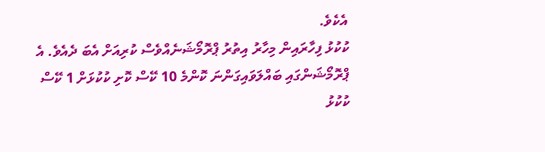އެކެވެ.
ކުކުޅު ފިހާރައިން މިހާރު އިތުރު ޕްރޮމޯޝަނެއްވެސް ކުރިއަށް އެބަ ދެއެވެ. އެ ޕްރޮމޯޝަންގައި ބައްލަވައިގަންނަ ކޮންމެ 10 ކޭސް ކޮށި ކުކުޅަށް 1 ކޭސް ކުކުޅު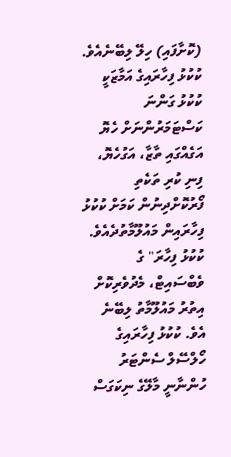(ކޮށާފައި) ހިލޭ ލިބޭނެއެވެ.
ކުކުޅު ފިހާރައިގެ އަމާޒަކީ ކުކުޅު ގަންނަ ކަސްޓަމަރުންނަށް ހެޔޮ އަގެއްގައި ތާޒާ، އަގުހެޔޮ، ފިނި ކުރި ތަކެތި ފޯރުކޮށްދިނުން ކަމަށް ކުކުޅު ފިހާރައިން މައުލޫމާތުދެއެވެ.
ކުކުޅު ފިހާރަ" ގެ ވެބްސައިޓް، މެދުވެރިކޮށް އިތުރު މައުލޫމާތު ލިބޭނެ އެވެ. ކުކުޅު ފިހާރައިގެ ހޯލްސޭލް ސެންޓަރު ހުންނާނީ މާލޭގެ ނިކަގަސް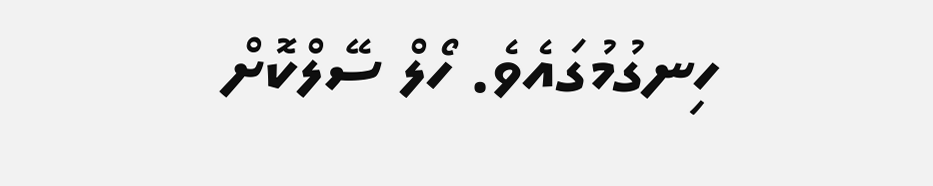ހިނގުމުގައެވެ. ހޯލް ސޭލްކޮށް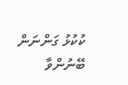ކުކުޅު ގަންނަން ބޭނުންވާ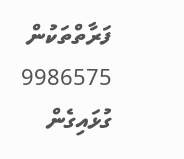ފަރާތްތަކުން 9986575 ގުޅައިގެން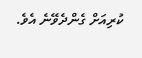ކުރިއަށް ގެންދެވޭނެ އެވެ.